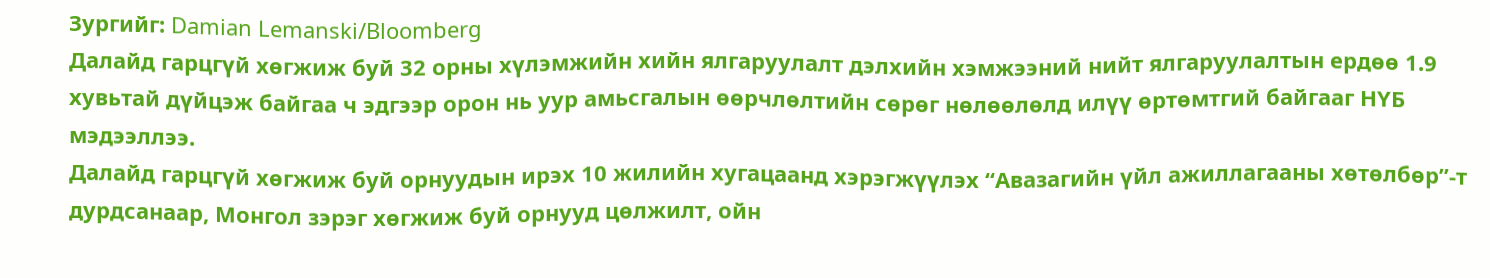Зургийг: Damian Lemanski/Bloomberg
Далайд гарцгүй хөгжиж буй 32 орны хүлэмжийн хийн ялгаруулалт дэлхийн хэмжээний нийт ялгаруулалтын ердөө 1.9 хувьтай дүйцэж байгаа ч эдгээр орон нь уур амьсгалын өөрчлөлтийн сөрөг нөлөөлөлд илүү өртөмтгий байгааг НҮБ мэдээллээ.
Далайд гарцгүй хөгжиж буй орнуудын ирэх 10 жилийн хугацаанд хэрэгжүүлэх “Авазагийн үйл ажиллагааны хөтөлбөр”-т дурдсанаар, Монгол зэрэг хөгжиж буй орнууд цөлжилт, ойн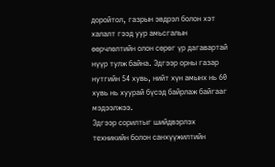доройтол, газрын эвдрэл болон хэт халалт гээд уур амьсгалын өөрчлөлтийн олон сөрөг үр дагавартай нүүр тулж байна. Эдгээр орны газар нутгийн 54 хувь, нийт хүн амынх нь 60 хувь нь хуурай бүсэд байрлаж байгааг мэдээлжээ.
Эдгээр сорилтыг шийдвэрлэх техникийн болон санхүүжилтийн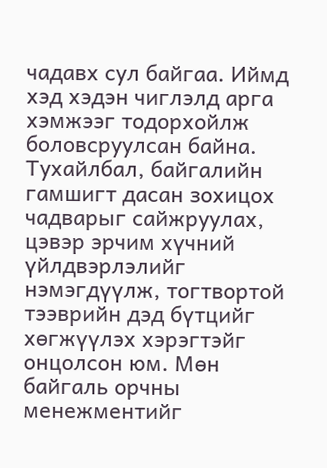чадавх сул байгаа. Иймд хэд хэдэн чиглэлд арга хэмжээг тодорхойлж боловсруулсан байна. Тухайлбал, байгалийн гамшигт дасан зохицох чадварыг сайжруулах, цэвэр эрчим хүчний үйлдвэрлэлийг нэмэгдүүлж, тогтвортой тээврийн дэд бүтцийг хөгжүүлэх хэрэгтэйг онцолсон юм. Мөн байгаль орчны менежментийг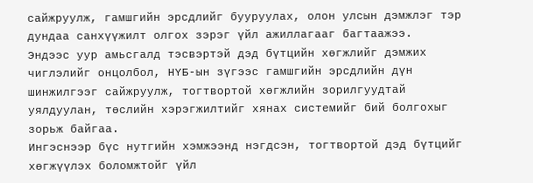сайжруулж, гамшгийн эрсдлийг бууруулах, олон улсын дэмжлэг тэр дундаа санхүүжилт олгох зэрэг үйл ажиллагааг багтаажээ.
Эндээс уур амьсгалд тэсвэртэй дэд бүтцийн хөгжлийг дэмжих чиглэлийг онцолбол, НҮБ-ын зүгээс гамшгийн эрсдлийн дүн шинжилгээг сайжруулж, тогтвортой хөгжлийн зорилгуудтай уялдуулан, төслийн хэрэгжилтийг хянах системийг бий болгохыг зорьж байгаа.
Ингэснээр бүс нутгийн хэмжээнд нэгдсэн, тогтвортой дэд бүтцийг хөгжүүлэх боломжтойг үйл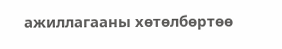ажиллагааны хөтөлбөртөө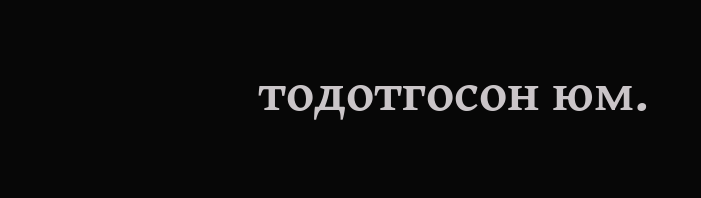тодотгосон юм.